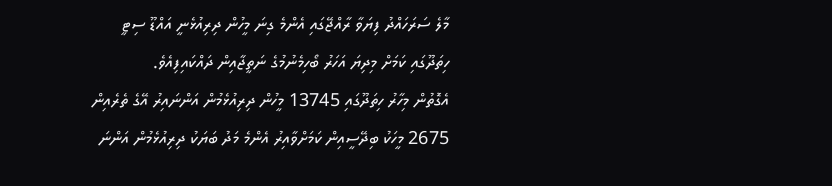މާލެ ސަރަހައްދު ފިޔަވާ ރާއްޖޭގައި އެންމެ ގިނަ މީހުން ދިރިއުޅެނީ އައްޑޫ ސިޓީ ހިތަދޫގައި ކަމަށް މިދިޔަ އަހަރު ބޯހިމެނުމުގެ ނަތީޖާއިން ދައްކައިފިއެވެ.
އެގޮތުން މިހާރު ހިތަދޫގައި 13745 މީހުން ދިރިއުޅެމުން އަންނައިރު އޭގެ ތެރެއިން 2675 މީހަކު ބިދޭސީއިން ކަމަށްވާއިރު އެންމެ މަދު ބަޔަކު ދިރިއުޅެމުން އަންނަ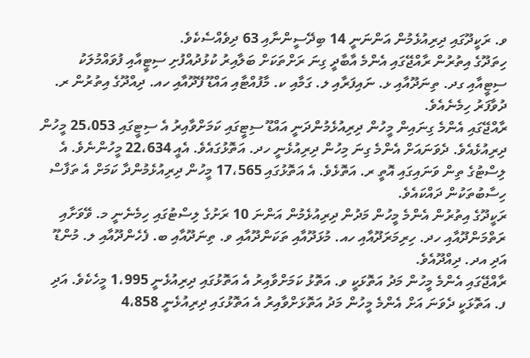ވ. ރަކީދޫގައި ދިރިއުޅެމުން އަންނަނީ 14 ބިދޭސީންނާއި 63 ދިވެއްސެކެވެ.
ހިތަދޫގެ އިތުރުން ރާއްޖޭގައި އެންމެ އާބާދީ ގިނަ ރަށްތަކަށް ބަލާއިރު ކުޅުދުއްފުށި ސިޓީއާއި ފުވައްމުލަކު ސިޓީއާއި ގދ. ތިނަދޫއާއި ޅ. ނައިފަރާއި ލ. ގަމާއި ކ. މާފުއްޓާއި އައްޑޫ ފޭދޫއާއި ހއ. ދިއްދޫގެ އިތުރުން ރ. ދުވާފަރު ހިމެނެއެވެ.
ރާއްޖޭގައި އެންމެ ގިނައިން މީހުން ދިރިއުޅެމުންދަނީ އައްޑޫ ސިޓީގައި ކަމަށްވާއިރު އެ ސިޓީގައި 25،053 މީހުން ދިރިއުޅެއެވެ. ދެވަނައަށް އެންމެ ގިނަ މިހުން ދިރިއުޅެނީ ހދ. އަތޮޅުގައެވެ. އެއީ 22،634 މީހުންނެވެ. އެ ލިސްޓުގެ ތިން ވަނައިގައި އޮތީ ރ. އަތޮޅެވެ. އެ އަތޮޅުގައި 17،565 މީހުން ދިރިއުޅެމުންދާ ކަމަށް އެ ތަފާސް ހިސާބުތަކުން ދައްކައެވެ.
ރަކީދޫގެ އިތުރުން އެންމެ މީހުން މަދުން ދިރިއުޅެމުން އަންނަ 10 ރަށުގެ ލިސްޓުގައި ހިމެނެނީ މ. ވޭވަށާއި ރަތްމަންދޫއާއި ހދ. ހިރިމަރަދޫއާއި ހއ. މުޅަދޫއާއި ތަކަންދޫއާއި ވ. ތިނަދޫއާއި ބ. ފެހެންދޫއާއި ލ. މުންޑޫ އަދި އދ. ދިއްދޫއެވެ.
ރާއްޖޭގައި އެންމެ މީހުން މަދު އަތޮޅަކީ ވ. އަތޮޅު ކަމަށްވާއިރު އެ އަތޮޅުގައި ދިރިއުޅެނީ 1،995 މީހެކެވެ. އަދި ފ. އަތޮޅަކީ ދެވަނަ އަށް އެންމެ މީހުން މަދު އަތޮޅަށްވާއިރު އެ އަތޮޅުގައި ދިރިއުޅެނީ 4،858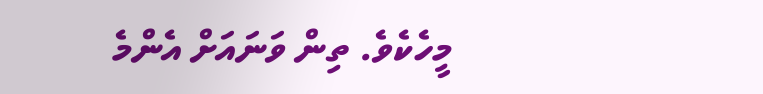މީހެކެވެ. ތިން ވަނައަށް އެންމެ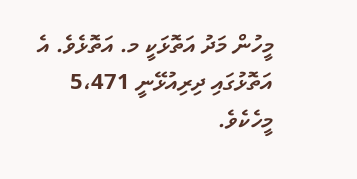މީހުން މަދު އަތޮޅަކީ މ. އަތޮޅެވެ. އެ އަތޮޅުގައި ދިރިއުޅޭނީ 5،471 މީހެކެވެ.